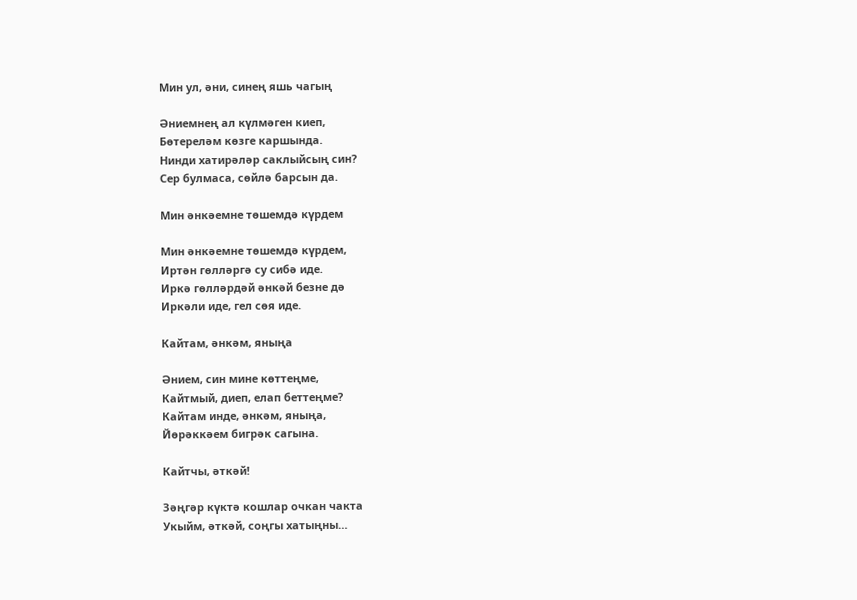Мин ул, әни, синең яшь чагың

Әниемнең ал күлмәген киеп,
Бөтереләм көзге каршында.
Нинди хатирәләр саклыйсың син?
Сер булмаса, сөйлә барсын да.

Мин әнкәемне төшемдә күрдем

Мин әнкәемне төшемдә күрдем,
Иртән гөлләргә су сибә иде.
Иркә гөлләрдәй әнкәй безне дә
Иркәли иде, гел сөя иде.

Кайтам, әнкәм, яныңа

Әнием, син мине көттеңме,
Кайтмый, диеп, елап беттеңме?
Кайтам инде, әнкәм, яныңа,
Йөрәккәем бигрәк сагына.

Кайтчы, әткәй!

Зәңгәр күктә кошлар очкан чакта
Укыйм, әткәй, соңгы хатыңны…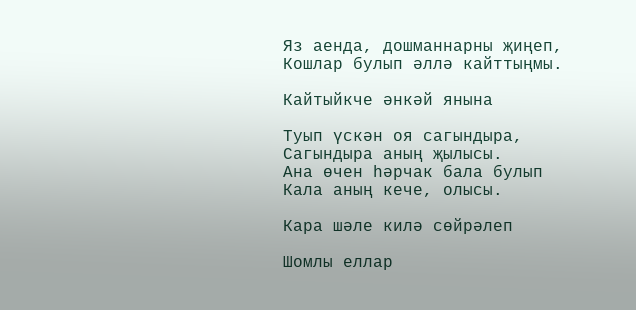Яз аенда, дошманнарны җиңеп,
Кошлар булып әллә кайттыңмы.

Кайтыйкче әнкәй янына

Туып үскән оя сагындыра,
Сагындыра аның җылысы.
Ана өчен һәрчак бала булып
Кала аның кече, олысы.

Кара шәле килә сөйрәлеп

Шомлы еллар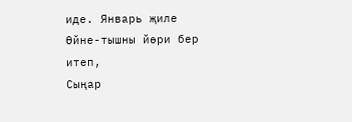иде. Январь җиле
Өйне-тышны йөри бер итеп,
Сыңар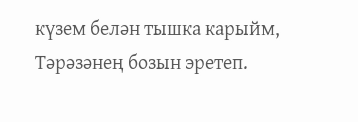күзем белән тышка карыйм,
Тәрәзәнең бозын эретеп.